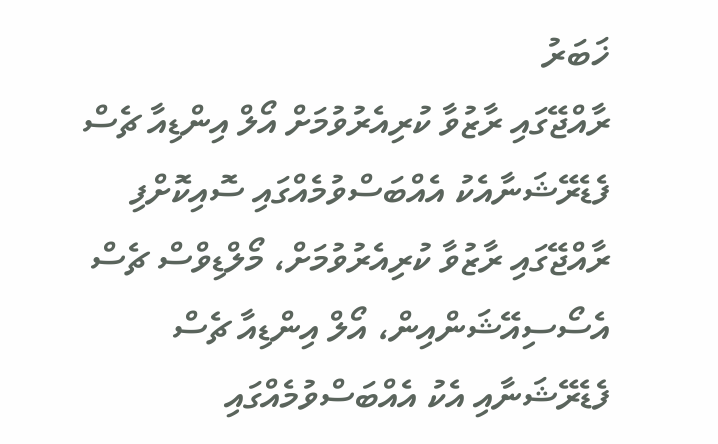ޚަބަރު
ރާއްޖޭގައި ރާޒުވާ ކުރިއެރުވުމަށް އޯލް އިންޑިއާ ޗެސް ފެޑެރޭޝަނާއެކު އެއްބަސްވުމެއްގައި ސޮއިކޮށްފި
ރާއްޖޭގައި ރާޒުވާ ކުރިއެރުވުމަށް، މޯލްޑިވްސް ޗެސް އެސޯސިއޭޝަންއިން، އޯލް އިންޑިއާ ޗެސް ފެޑެރޭޝަނާއި އެކު އެއްބަސްވުމެއްގައި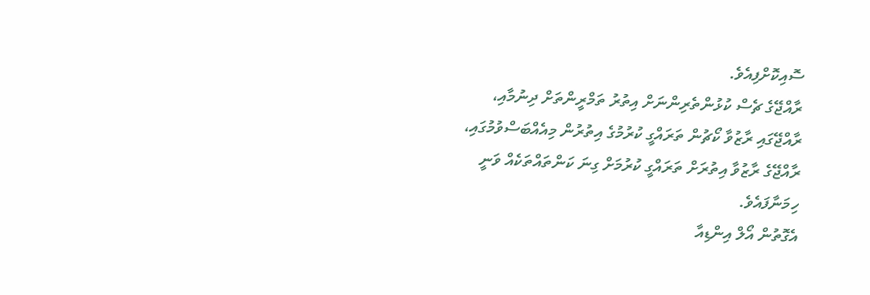ސޮއިކޮށްފިއެވެ.
ރާއްޖޭގެ ޗެސް ކުޅުންތެރިންނަށް އިތުރު ތަމްރީންތަށް ދިނުމާއި، ރާއްޖޭގައި ރާޒުވާ ކޯޗުން ތަރައްގީ ކުރުމުގެ އިތުރުން މިއެއްބަސްވުމުގައި، ރާއްޖޭގެ ރާޒުވާ އިތުރަށް ތަރައްގީ ކުރުމަށް ގިނަ ކަންތައްތަކެއް ވަނީ ހިމަނާފައެވެ.
އެގޮތުން އޯލް އިންޑިއާ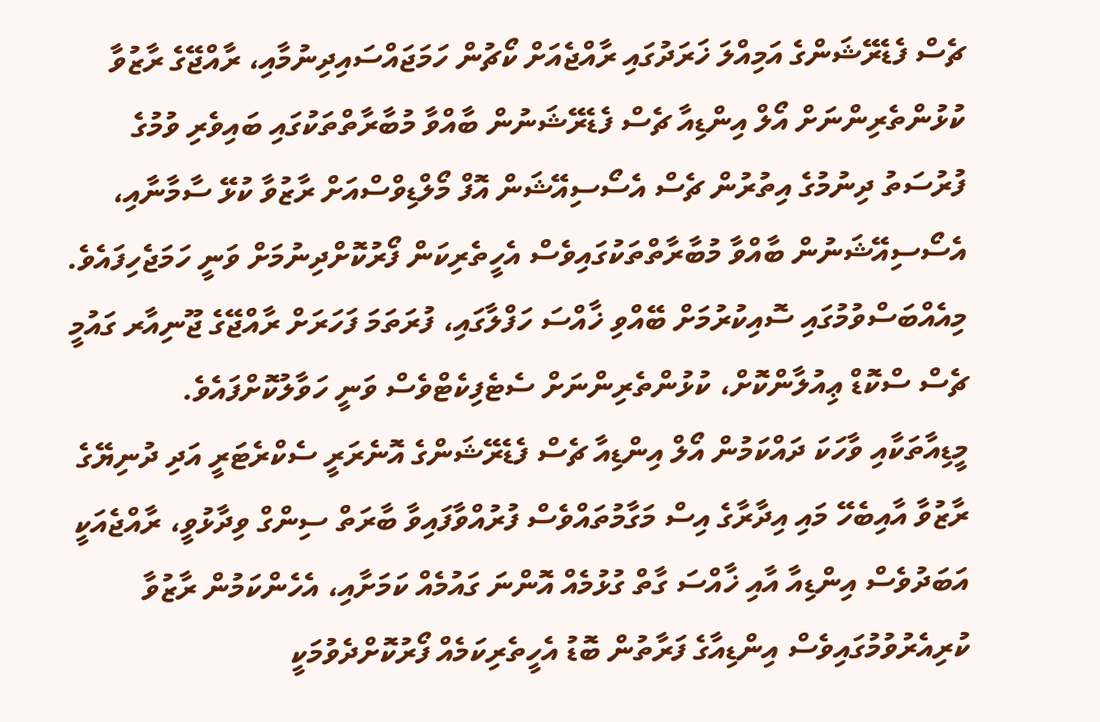ޗެސް ފެޑެރޭޝަންގެ އަމިއްލަ ޚަރަދުގައި ރާއްޖެއަށް ކޯޗުން ހަމަޖައްސައިދިނުމާއި، ރާއްޖޭގެ ރާޒުވާ ކުޅުންތެރިންނަށް އޯލް އިންޑިއާ ޗެސް ފެޑެރޭޝަނުން ބާއްވާ މުބާރާތްތަކުގައި ބައިވެރި ވުމުގެ ފުރުސަތު ދިނުމުގެ އިތުރުން ޗެސް އެސޯސިއޭޝަން އޮފް މޯލްޑިވްސްއަށް ރާޒުވާ ކުޅޭ ސާމާނާއި، އެސޯސިއޭޝަނުން ބާއްވާ މުބާރާތްތަކުގައިވެސް އެހީތެރިކަން ފޯރުކޮށްދިނުމަށް ވަނީ ހަމަޖެހިފައެވެ.
މިއެއްބަސްވުމުގައި ސޮއިކުރުމަށް ބޭއްވި ޚާއްސަ ހަފްލާގައި، ފުރަތަމަ ފަހަރަށް ރާއްޖޭގެ ޖޫނިއާރ ގައުމީ ޗެސް ސްކޮޑް ޢިއުލާންކޮށް، ކުޅުންތެރިންނަށް ސެޓެފިކެޓްވެސް ވަނީ ހަވާލުކޮށްފައެވެ.
މީޑިއާތަކާއި ވާހަކަ ދައްކަމުން އޯލް އިންޑިއާ ޗެސް ފެޑެރޭޝަންގެ އޮނެރަރީ ސެކްރެޓަރީ އަދި ދުނިޔޭގެ ރާޒުވާ އާއިބެހޭ މައި އިދާރާގެ އިސް މަގާމުތައްވެސް ފުރުއްވާފައިވާ ބާރަތް ސިންގް ވިދާޅުވީ، ރާއްޖެއަކީ އަބަދުވެސް އިންޑިއާ އާއި ޚާއްސަ ގާތް ގުޅުމެއް އޮންނަ ގައުމެއް ކަމަށާއި، އެހެންކަމުން ރާޒުވާ ކުރިއެރުވުމުގައިވެސް އިންޑިއާގެ ފަރާތުން ބޮޑު އެހީތެރިކަމެއް ފޯރުކޮށްދެވުމަކީ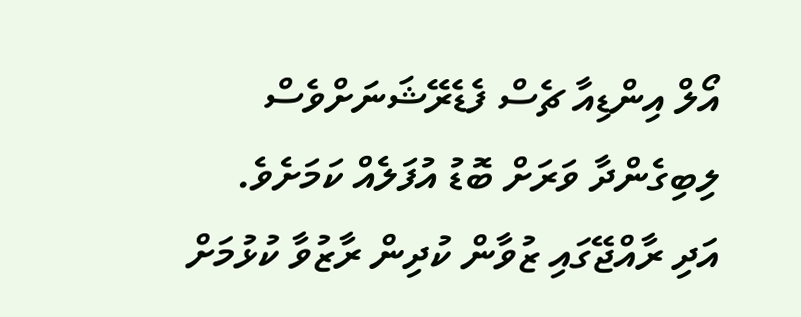އޯލް އިންޑިއާ ޗެސް ފެޑެރޭޝަނަށްވެސް ލިބިގެންދާ ވަރަށް ބޮޑު އުފަލެއް ކަމަށެވެ. އަދި ރާއްޖޭގައި ޒުވާން ކުދިން ރާޒުވާ ކުޅުމަށް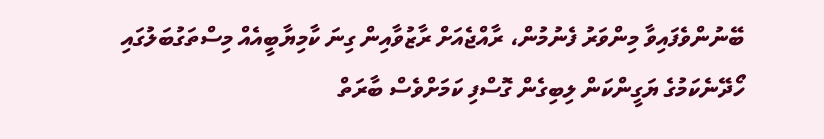ބޭނުންވެފައިވާ މިންވަރު ފެނުމުން، ރާއްޖެއަށް ރާޒުވާއިން ގިނަ ކާމިޔާބީއެއް މިސްތަގުބަލުގައި ހޯދޭނެކަމުގެ ޔަގީންކަން ލިބިގެން ގޮސްފި ކަމަށްވެސް ބާރަތް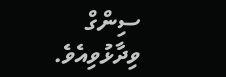ސިންގް ވިދާޅުވިއެވެ.